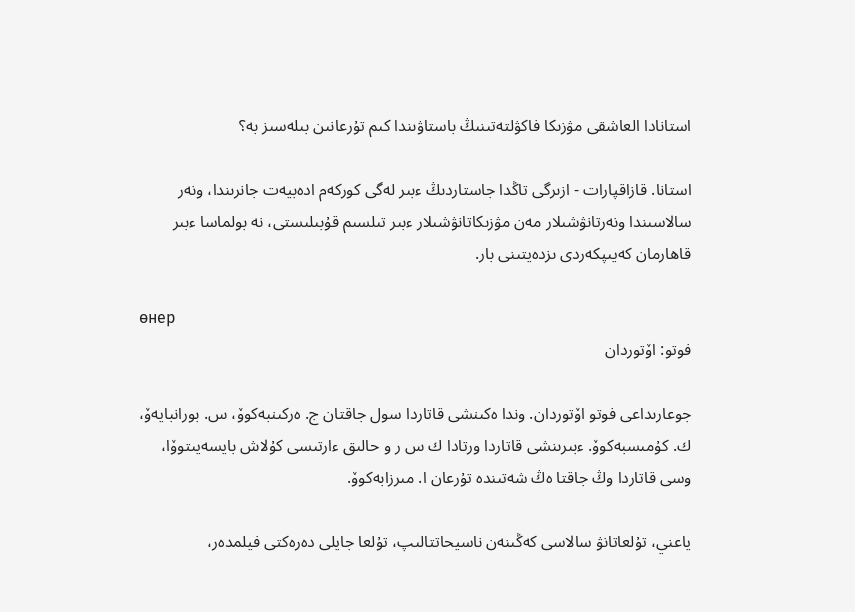استانادا العاشقى مۋزىكا فاكۋلتەتىنىڭ باستاۋىندا كىم تۇرعانىن بىلەسىز بە؟

استانا. قازاقپارات - ازىرگى تاڭدا جاستاردىڭ ءبىر لەگى كوركەم ادەبيەت جانرىندا، ونەر سالاسىندا ونەرتانۋشىلار مەن مۋزىكاتانۋشىلار ءبىر تىلسىم قۇبىلىستى، نە بولماسا ءبىر قاھارمان كەيىپكەردى ىزدەيتىنى بار.

өнер
فوتو: اۆتوردان

جوعارىداعى فوتو اۆتوردان. وندا ەكىنشى قاتاردا سول جاقتان ج. ەركىنبەكوۆ، س. بورانبايەۆ، ك. كۇمىسبەكوۆ. ءبىرىنشى قاتاردا ورتادا ك س ر و حالىق ءارتىسى كۇلاش بايسەيىتوۆا، وسى قاتاردا وڭ جاقتا ەڭ شەتىندە تۇرعان ا. مىرزابەكوۆ.

ياعني، تۇلعاتانۋ سالاسى كەڭىنەن ناسيحاتتالىپ، تۇلعا جايلى دەرەكتى فيلمدەر،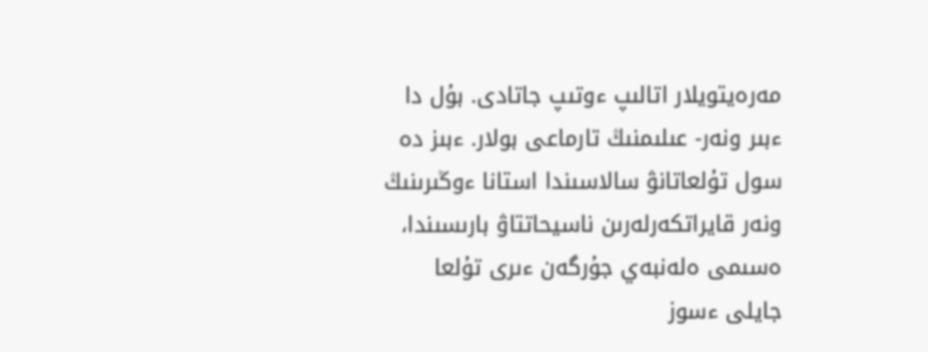مەرەيتويلار اتالىپ ءوتىپ جاتادى. بۇل دا ءبىر ونەر- عىلىمنىڭ تارماعى بولار. ءبىز دە سول تۇلعاتانۋ سالاسىندا استانا ءوڭىرىنىڭ ونەر قايراتكەرلەرىن ناسيحاتتاۋ بارىسىندا، ەسىمى ەلەنبەي جۇرگەن ءىرى تۇلعا جايلى ءسوز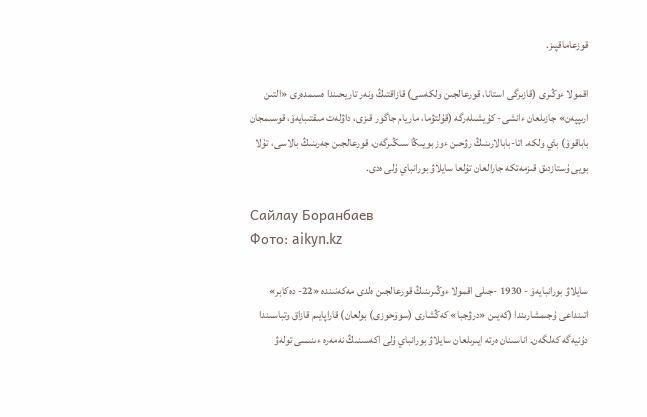قوزعاماقپىز.

اقمولا ءوڭىرى (قازىرگى استانا، قورعالجىن ولكەسى) قازاقتىڭ ونەر تاريحىندا ەسىمدەرى «التىن ارىپپەن» جازىلعان ءانشى- كۇيشىلەرگە (قۇلتۋما، ماريام جاگور قىزى، داۋلەت مىقتىبايەۆ، قوسىمجان باباقوۆ) باي ولكە. اتا-بابالارىنىڭ رۋحىن ءوز بويىڭا سىڭىرگەن، قورعالجىن جەرىنىڭ بالاسى، تۇلا بويى ۇستازدىق قىزمەتكە جارالعان تۇلعا سايلاۋ بورانباي ۇلى ەدى.

Сайлау Боранбаев
Фото: aikyn.kz

سايلاۋ بورانبايەۆ - 1930 -جىلى اقمولا ءوڭىرىنىڭ قورعالجىن ەلدى مەكەنىندە «22- دەكابر» اتىنداعى ۇجىمشارىندا (كەيىن «درۋجبا» كەڭشارى (سوۆحوزى) بولعان) قاراپايىم قازاق وتباسىندا دۇنيەگە كەلگەن. اناسىنان ەرتە ايىرىلعان سايلاۋ بورانباي ۇلى اكەسىنىڭ نەمەرە ءىنىسى تولەۋ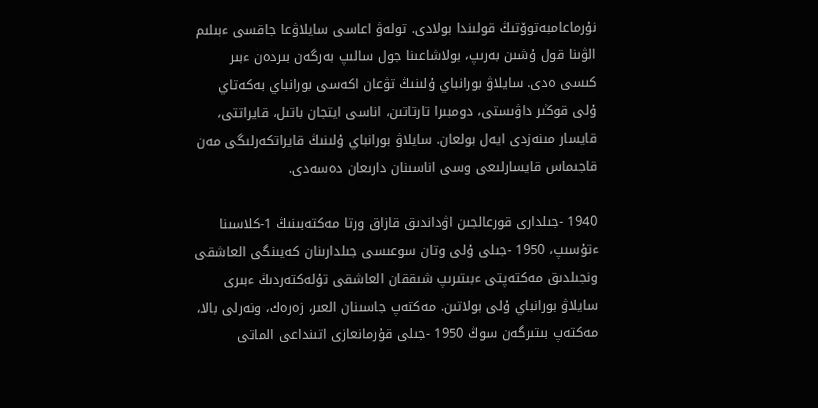نۇرماعامبەتوۆتىڭ قولىندا بولادى. تولەۋ اعاسى سايلاۋعا جاقسى ءبىلىم الۋىنا قول ۇشىن بەرىپ، بولاشاعىنا جول سالىپ بەرگەن بىردەن ءبىر كىسى ەدى. سايلاۋ بورانباي ۇلىنىڭ تۋعان اكەسى بورانباي بەكەتاي ۇلى قوڭىر داۋىستى، دومبىرا تارتاتىن، اناسى ايتجان باتىل، قايراتتى، قايسار مىنەزدى ايەل بولعان. سايلاۋ بورانباي ۇلىنىڭ قايراتكەرلىگى مەن قاجىماس قايسارلىعى وسى اناسىنان دارىعان دەسەدى.

1940 -جىلدارى قورعالجىن اۋداندىق قازاق ورتا مەكتەبىنىڭ 1-كلاسىنا ءتۇسىپ، 1950 -جىلى ۇلى وتان سوعىسى جىلدارىنان كەيىنگى العاشقى ونجىلدىق مەكتەپتى ءبىتىرىپ شىققان العاشقى تۇلەكتەردىڭ ءبىرى سايلاۋ بورانباي ۇلى بولاتىن. مەكتەپ جاسىنان العىر، زەرەك، ونەرلى بالا، مەكتەپ بىتىرگەن سوڭ 1950 -جىلى قۇرمانعازى اتىنداعى الماتى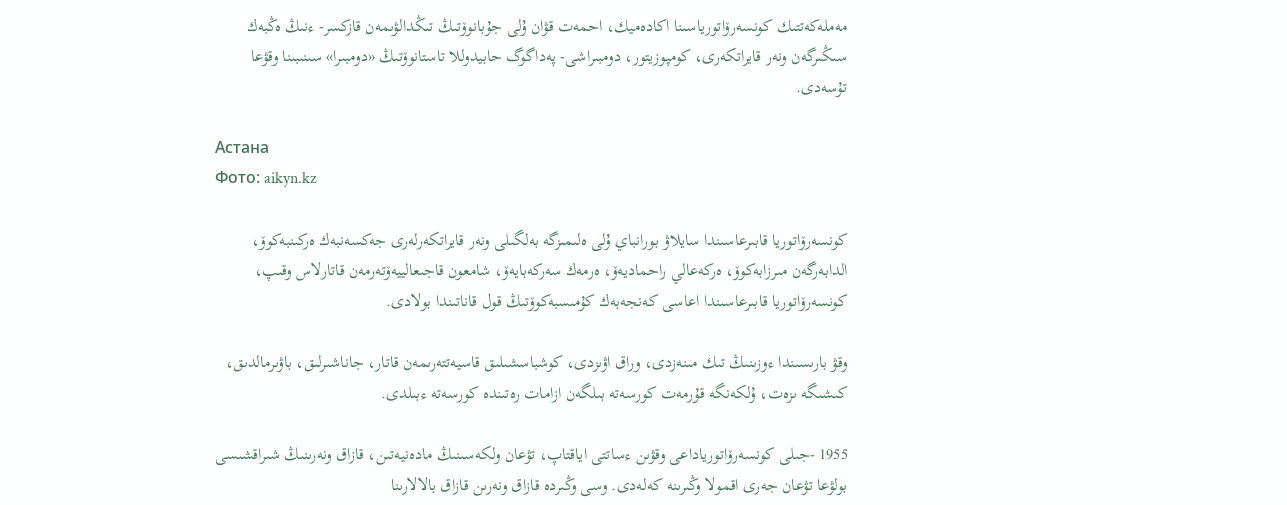مەملەكەتتىك كونسەرۆاتورياسىنا اكادەميك، احمەت قۋان ۇلى جۇبانوۆتىڭ تىڭدالۋىمەن قازكسر- ءنىڭ ەڭبەك سىڭىرگەن ونەر قايراتكەرى، كومپوزيتور، دومبىراشى- پەداگوگ حابيدوللا تاستانوۆتىڭ «دومبىرا» سىنىبىنا وقۋعا تۇسەدى.

Астана
Фото: aikyn.kz

كونسەرۆاتوريا قابىرعاسىندا سايلاۋ بورانباي ۇلى ەلىمىزگە بەلگىلى ونەر قايراتكەرلەرى جەكسەنبەك ەركىنبەكوۆ، الدابەرگەن مىرزابەكوۆ، ەركەعالي راحماديەۆ، ەرمەك سەركەبايەۆ، شامعون قاجىعالييەۆتەرمەن قاتارلاس وقىپ، كونسەرۆاتوريا قابىرعاسىندا اعاسى كەنجەبەك كۇمىسبەكوۆتىڭ قول قاناتىندا بولادى.

وقۋ بارىسىندا ءوزىنىڭ تىك مىنەزدى، وراق اۋىزدى، كوشباسشىلىق قاسيەتتەرىمەن قاتار، جاناشىرلىق، باۋىرمالدىق، كىشىگە ىزەت، ۇلكەنگە قۇرمەت كورسەتە بىلگەن ازامات رەتىندە كورسەتە ءبىلدى.

1955 -جىلى كونسەرۆاتورياداعى وقۋىن ءساتتى اياقتاپ، تۋعان ولكەسىنىڭ مادەنيەتىن، قازاق ونەرىنىڭ شىراقشىسى بولۋعا تۋعان جەرى اقمولا وڭىرىنە كەلەدى. وسى وڭىردە قازاق ونەرىن قازاق بالالارىنا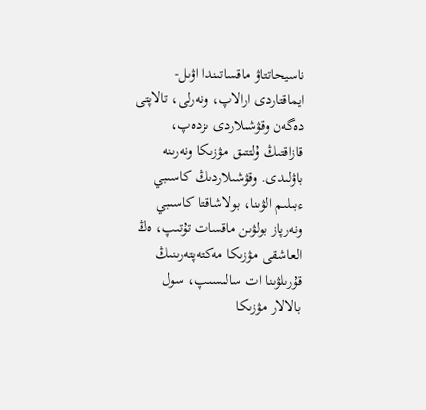ناسيحاتتاۋ ماقساتىندا اۋىل-ايماقتاردى ارالاپ، ونەرلى، تالاپتى دەگەن وقۋشىلاردى ىزدەپ، قازاقتىڭ ۇلتتىق مۋزىكا ونەرىنە باۋلىدى. وقۋشىلاردىڭ كاسىبي ءبىلىم الۋىنا، بولاشاقتا كاسىبي ونەرپاز بولۋىن ماقسات تۇتىپ، ەڭ العاشقى مۋزىكا مەكتەپتەرىنىڭ قۇرىلۋىنا ات سالىسىپ، سول بالالار مۋزىكا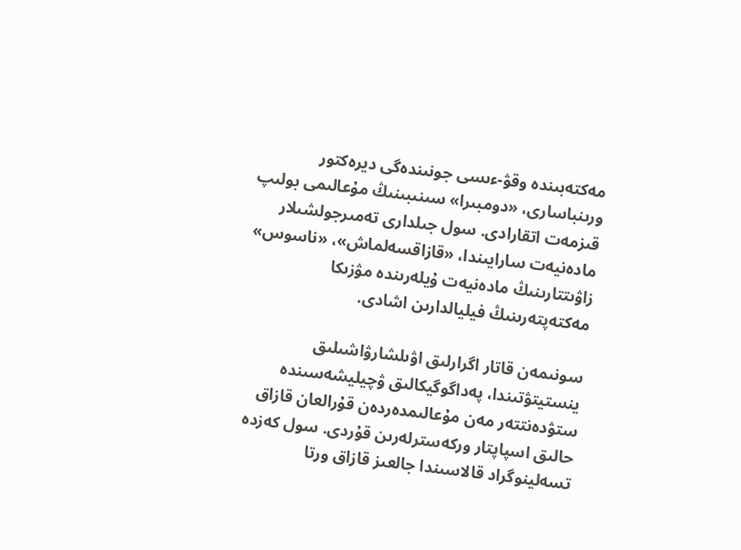مەكتەبىندە وقۋ-ءىسى جونىندەگى ديرەكتور ورىنباسارى، «دومبىرا» سىنىبىنىڭ مۇعالىمى بولىپ قىزمەت اتقارادى. سول جىلدارى تەمىرجولشىلار مادەنيەت سارايىندا، «قازاقسەلماش»، «ناسوس» زاۋىتتارىنىڭ مادەنيەت ۇيلەرىندە مۋزىكا مەكتەپتەرىنىڭ فيليالدارىن اشادى.

سونىمەن قاتار اگرارلىق اۋىلشارۋاشىلىق ينستيتۋتىندا، پەداگوگيكالىق ۋچيليشەسىندە ستۋدەنتتەر مەن مۇعالىمدەردەن قۇرالعان قازاق حالىق اسپاپتار وركەسترلەرىن قۇردى. سول كەزدە تسەلينوگراد قالاسىندا جالعىز قازاق ورتا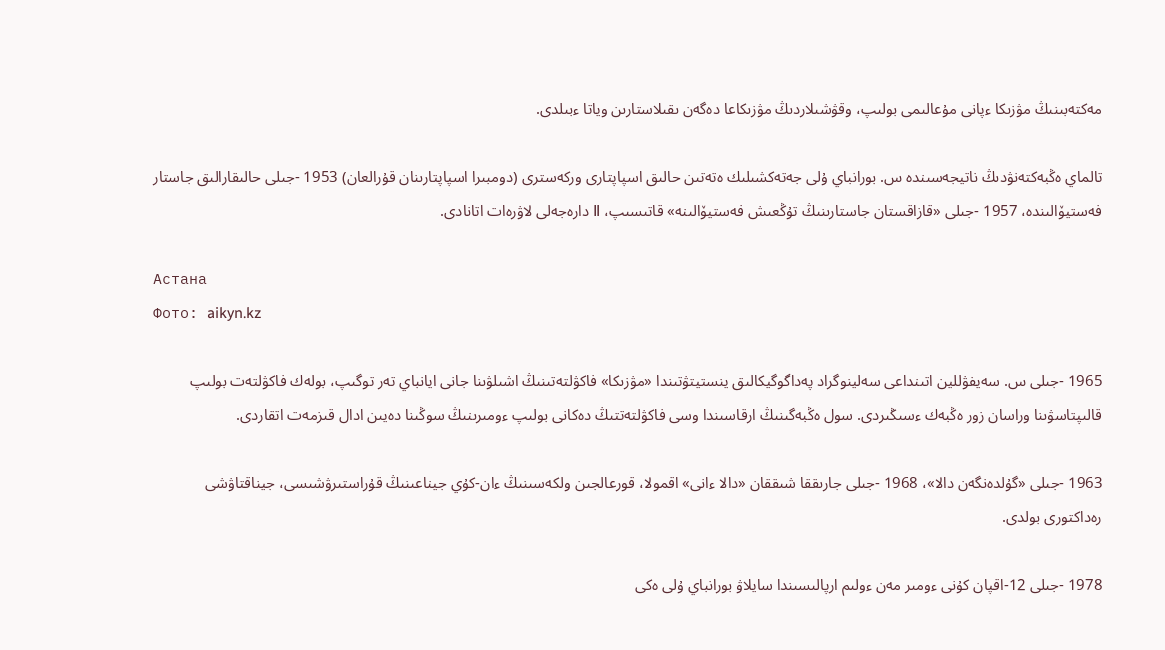مەكتەبىنىڭ مۋزىكا ءپانى مۇعالىمى بولىپ، وقۋشىلاردىڭ مۋزىكاعا دەگەن ىقىلاستارىن وياتا ءبىلدى.

تالماي ەڭبەكتەنۋدىڭ ناتيجەسىندە س. بورانباي ۇلى جەتەكشىلىك ەتەتىن حالىق اسپاپتارى وركەسترى (دومبىرا اسپاپتارىنان قۇرالعان) 1953 -جىلى حالىقارالىق جاستار فەستيۆالىندە، 1957 -جىلى «قازاقستان جاستارىنىڭ تۇڭعىش فەستيۆالىنە» قاتىسىپ، Ⅱ دارەجەلى لاۋرەات اتانادى.

Астана
Фото: aikyn.kz

1965 -جىلى س. سەيفۋللين اتىنداعى سەلينوگراد پەداگوگيكالىق ينستيتۋتىندا «مۋزىكا» فاكۋلتەتىنىڭ اشىلۋىنا جانى ايانباي تەر توگىپ، بولەك فاكۋلتەت بولىپ قالىپتاسۋىنا وراسان زور ەڭبەك ءسىڭىردى. سول ەڭبەگىنىڭ ارقاسىندا وسى فاكۋلتەتتىڭ دەكانى بولىپ ءومىرىنىڭ سوڭىنا دەيىن ادال قىزمەت اتقاردى.

1963 -جىلى «گۇلدەنگەن دالا»، 1968 -جىلى جارىققا شىققان «دالا ءانى» اقمولا، قورعالجىن ولكەسىنىڭ ءان-كۇي جيناعىنىڭ قۇراستىرۋشىسى، جيناقتاۋشى رەداكتورى بولدى.

1978 -جىلى 12-اقپان كۇنى ءومىر مەن ءولىم ارپالىسىندا سايلاۋ بورانباي ۇلى ەكى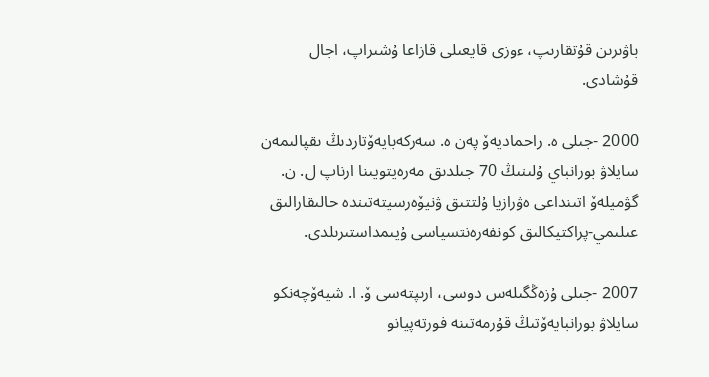باۋىرىن قۇتقارىپ، ءوزى قايعىلى قازاعا ۇشىراپ، اجال قۇشادى.

2000 -جىلى ە. راحماديەۆ پەن ە. سەركەبايەۆتاردىڭ ىقپالىمەن سايلاۋ بورانباي ۇلىنىڭ 70 جىلدىق مەرەيتويىنا ارناپ ل. ن. گۋميلەۆ اتىنداعى ەۋرازيا ۇلتتىق ۋنيۆەرسيتەتىندە حالىقارالىق عىلىمي-پراكتيكالىق كونفەرەنتسياسى ۇيىمداستىرىلدى.

2007 -جىلى ۇزەڭگىلەس دوسى، ارىپتەسى ۆ. ا. شيەۆچەنكو سايلاۋ بورانبايەۆتىڭ قۇرمەتىنە فورتەپيانو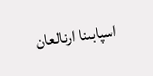اسپابىنا ارنالعان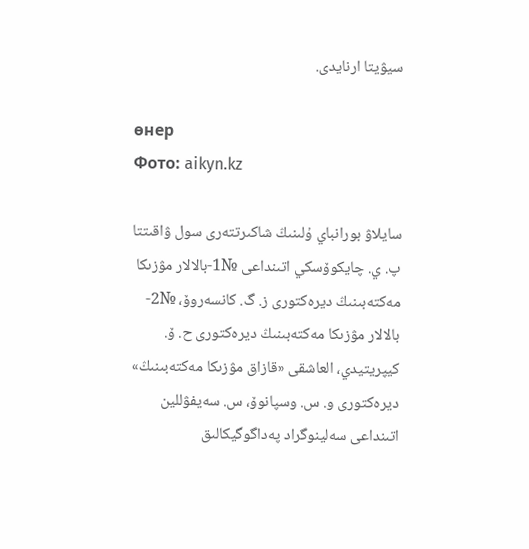سيۋيتا ارنايدى.

өнер
Фото: aikyn.kz

سايلاۋ بورانباي ۇلىنىڭ شاكىرتتەرى سول ۋاقىتتا پ. ي. چايكوۆسكي اتىنداعى №1-بالالار مۋزىكا مەكتەبىنىڭ ديرەكتورى ز. گ. كانسەروۆ، №2-بالالار مۋزىكا مەكتەبىنىڭ ديرەكتورى ح. ۆ. كيپريتيدي، العاشقى «قازاق مۋزىكا مەكتەبىنىڭ» ديرەكتورى و. س. وسپانوۆ، س. سەيفۋللين اتىنداعى سەلينوگراد پەداگوگيكالىق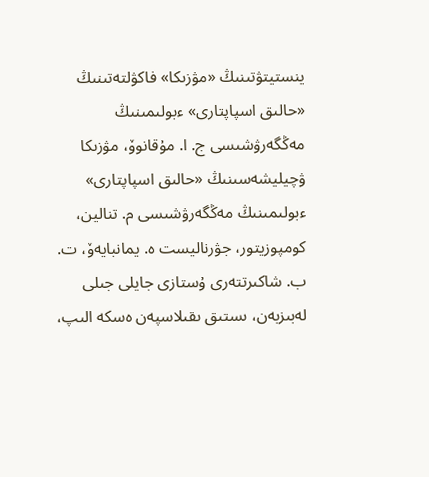ينستيتۋتىنىڭ «مۋزىكا» فاكۋلتەتىنىڭ «حالىق اسپاپتارى» ءبولىمىنىڭ مەڭگەرۋشىسى ج. ا. مۇقانوۆ، مۋزىكا ۋچيليشەسىنىڭ «حالىق اسپاپتارى» ءبولىمىنىڭ مەڭگەرۋشىسى م. تنالين، كومپوزيتور، جۋرناليست ە. يمانبايەۆ، ت. ب. شاكىرتتەرى ۇستازى جايلى جىلى لەبىزبەن، ىستىق ىقىلاسپەن ەسكە الىپ،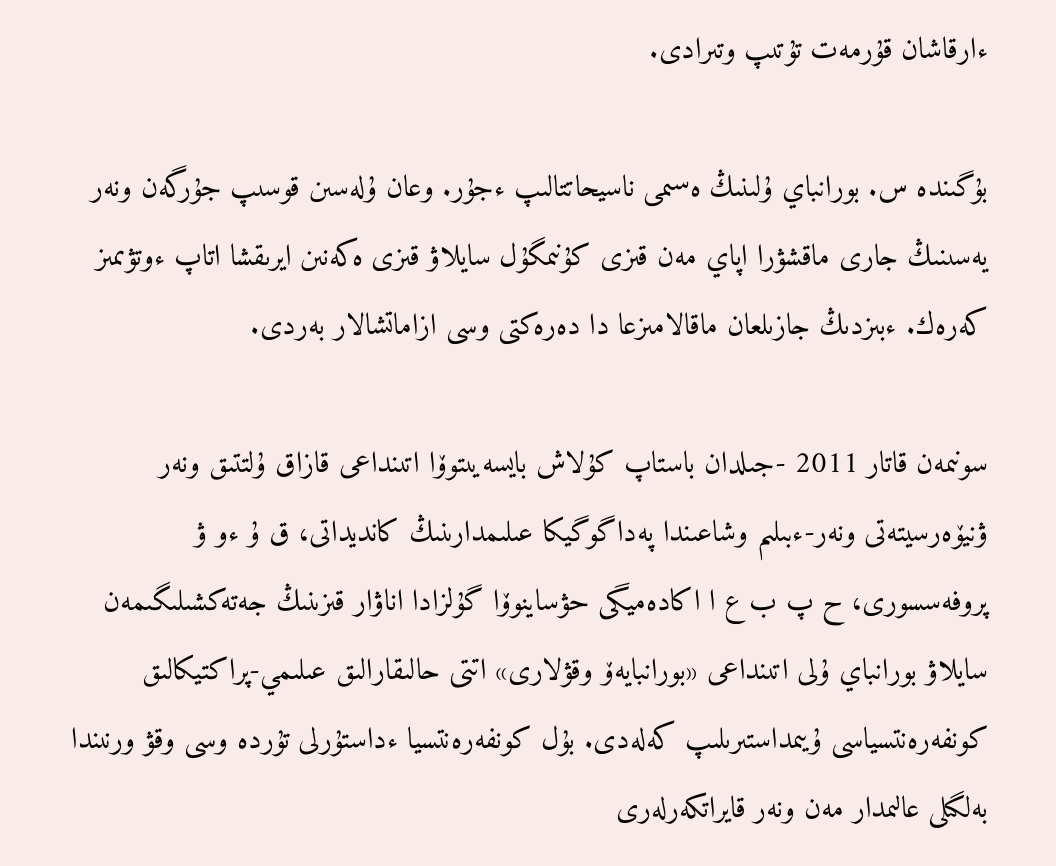ءارقاشان قۇرمەت تۇتىپ وتىرادى.

بۇگىندە س. بورانباي ۇلىنىڭ ەسىمى ناسيحاتتالىپ ءجۇر. وعان ۇلەسىن قوسىپ جۇرگەن ونەر يەسىنىڭ جارى ماقشۋرا اپاي مەن قىزى كۇنىمگۇل سايلاۋ قىزى ەكەنىن ايرىقشا اتاپ ءوتۋىمىز كەرەك. ءبىزدىڭ جازىلعان ماقالامىزعا دا دەرەكتى وسى ازاماتشالار بەردى.

سونىمەن قاتار 2011 -جىلدان باستاپ كۇلاش بايسەيىتوۆا اتىنداعى قازاق ۇلتتىق ونەر ۋنيۆەرسيتەتى ونەر-ءبىلىم وشاعىندا پەداگوگيكا عىلىمدارىنىڭ كانديداتى، ق ۇ ءو ۋ پروفەسسورى، ح پ ب ع ا اكادەميگى حۋساينوۆا گۇلزادا اناۋار قىزىنىڭ جەتەكشىلىگىمەن سايلاۋ بورانباي ۇلى اتىنداعى «بورانبايەۆ وقۋلارى» اتتى حالىقارالىق عىلىمي-پراكتيكالىق كونفەرەنتسياسى ۇيىمداستىرىلىپ كەلەدى. بۇل كونفەرەنتسيا ءداستۇرلى تۇردە وسى وقۋ ورنىندا بەلگىلى عالىمدار مەن ونەر قايراتكەرلەرى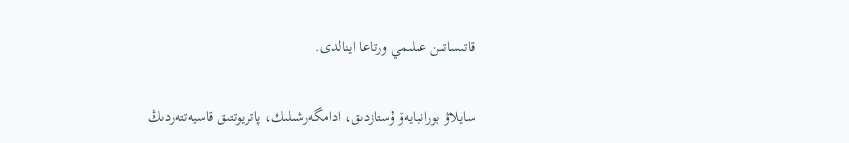قاتىساتىن عىلىمي ورتاعا اينالدى.

سايلاۋ بورانبايەۆ ۇستازدىق، ادامگەرشىلىك، پاتريوتتىق قاسيەتتەردىڭ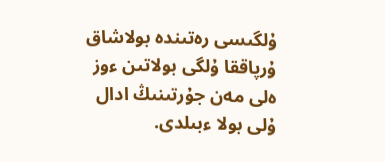ۇلگىسى رەتىندە بولاشاق ۇرپاققا ۇلگى بولاتىن ءوز ەلى مەن جۇرتىنىڭ ادال ۇلى بولا ءبىلدى.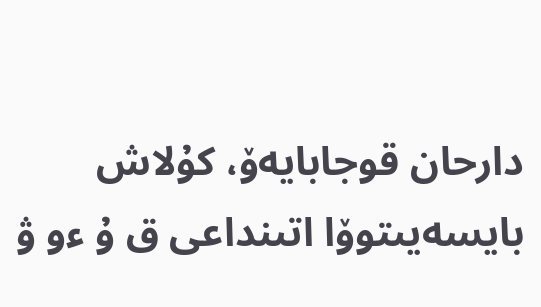دارحان قوجابايەۆ، كۇلاش بايسەيىتوۆا اتىنداعى ق ۇ ءو ۋ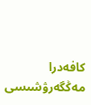كافەدرا مەڭگەرۋشىسى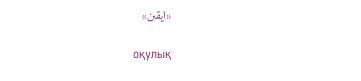«ايقىن»

оқулық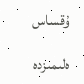ۇقساس

ەلىمىزدە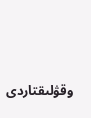وقۋلىقتاردى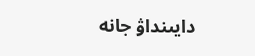دايىنداۋ جانە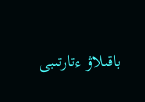باقىلاۋ ءتارتىبى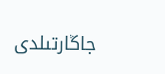جاڭارتىلدى